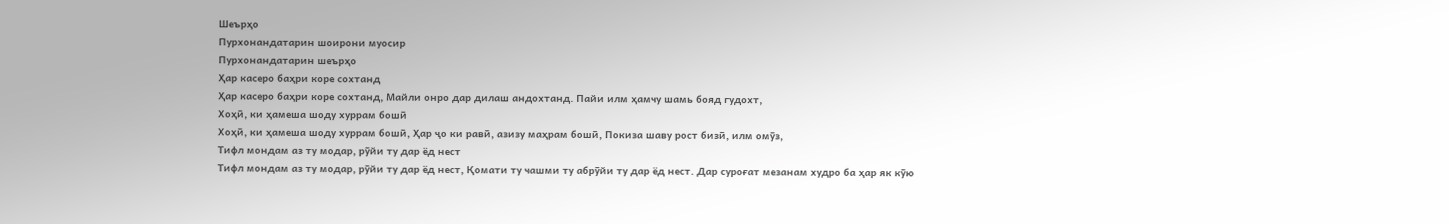Шеърҳо
Пурхонандатарин шоирони муосир
Пурхонандатарин шеърҳо
Ҳар касеро баҳри коре сохтанд
Ҳар касеро баҳри коре сохтанд, Майли онро дар дилаш андохтанд. Пайи илм ҳамчу шамь бояд гудохт,
Хоҳӣ, ки ҳамеша шоду хуррам бошӣ
Хоҳӣ, ки ҳамеша шоду хуррам бошӣ, Ҳар ҷо ки равӣ, азизу маҳрам бошӣ, Покиза шаву рост бизӣ, илм омӯз,
Тифл мондам аз ту модар, рӯйи ту дар ёд нест
Тифл мондам аз ту модар, рӯйи ту дар ёд нест, Қомати ту чашми ту абрӯйи ту дар ёд нест. Дар суроғат мезанам худро ба ҳар як кӯю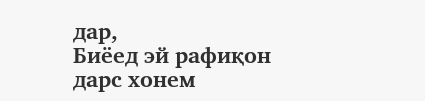дар,
Биёед эй рафиқон дарс хонем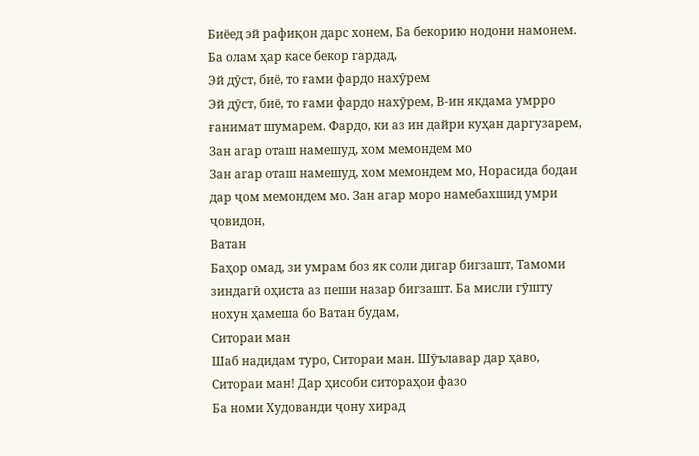Биёед эй рафиқон дарс хонем, Ба бекорию нодони намонем. Ба олам ҳар касе бекор гардад,
Эй дӯст, биё, то ғами фардо нахӯрем
Эй дӯст, биё, то ғами фардо нахӯрем, В-ин якдама умрро ғанимат шумарем. Фардо, ки аз ин дайри куҳан даргузарем,
Зан агар оташ намешуд, хом мемондем мо
Зан агар оташ намешуд, хом мемондем мо, Норасида бодаи дар ҷом мемондем мо. Зан агар моро намебахшид умри ҷовидон,
Ватан
Баҳор омад, зи умрам боз як соли дигар бигзашт, Тамоми зиндагӣ оҳиста аз пеши назар бигзашт. Ба мисли гӯшту нохун ҳамеша бо Ватан будам,
Ситораи ман
Шаб надидам туро, Ситораи ман. Шӯълавар дар ҳаво, Ситораи ман! Дар ҳисоби ситораҳои фазо
Ба номи Худованди ҷону хирад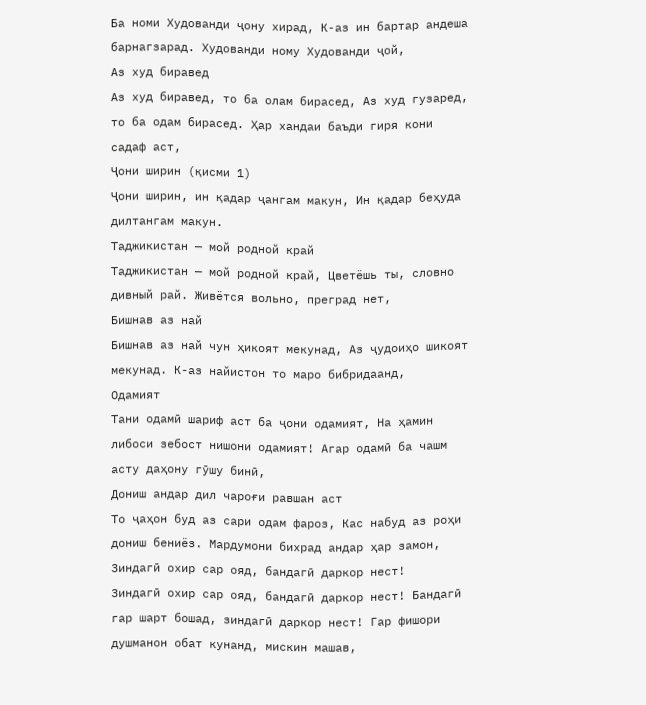Ба номи Худованди ҷону хирад, К-аз ин бартар андеша барнагзарад. Худованди ному Худованди ҷой,
Аз худ биравед
Аз худ биравед, то ба олам бирасед, Аз худ гузаред, то ба одам бирасед. Ҳар хандаи баъди гиря кони садаф аст,
Ҷони ширин (қисми 1)
Ҷони ширин, ин қадар ҷангам макун, Ин қадар беҳуда дилтангам макун.
Таджикистан — мой родной край
Таджикистан — мой родной край, Цветёшь ты, словно дивный рай. Живётся вольно, преград нет,
Бишнав аз най
Бишнав аз най чун ҳикоят мекунад, Аз ҷудоиҳо шикоят мекунад. К-аз найистон то маро бибридаанд,
Одамият
Тани одамӣ шариф аст ба ҷони одамият, На ҳамин либоси зебост нишони одамият! Агар одамӣ ба чашм асту даҳону гӯшу бинӣ,
Дониш андар дил чароғи равшан аст
То ҷаҳон буд аз сари одам фароз, Кас набуд аз роҳи дониш бениёз. Мардумони бихрад андар ҳар замон,
Зиндагӣ охир сар ояд, бандагӣ даркор нест!
Зиндагӣ охир сар ояд, бандагӣ даркор нест! Бандагӣ гар шарт бошад, зиндагӣ даркор нест! Гар фишори душманон обат кунанд, мискин машав,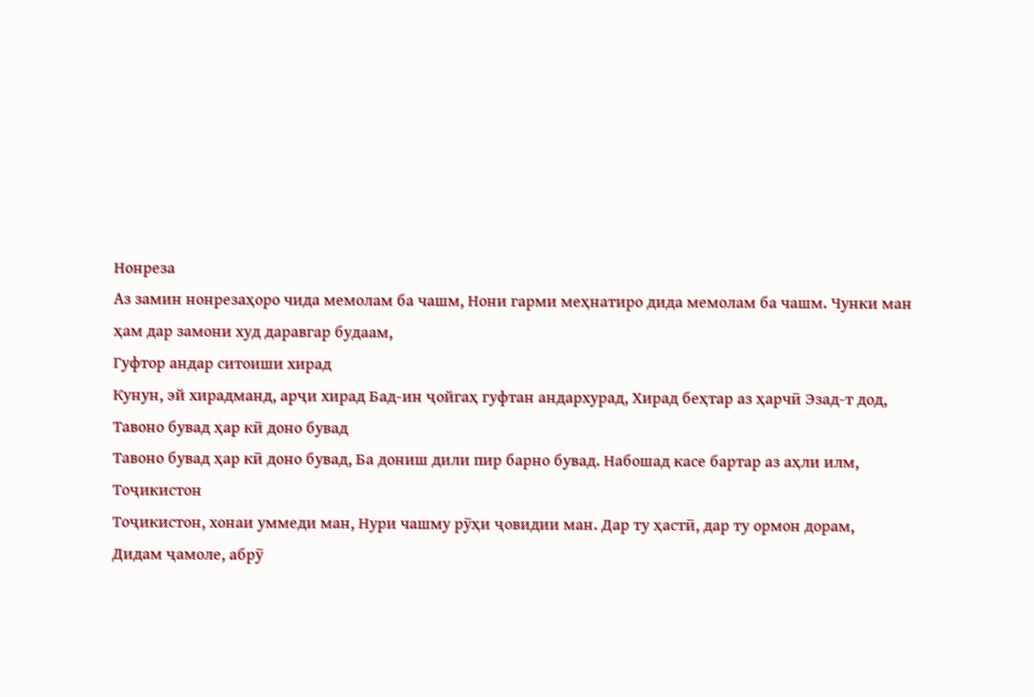Нонреза
Аз замин нонрезаҳоро чида мемолам ба чашм, Нони гарми меҳнатиро дида мемолам ба чашм. Чунки ман ҳам дар замони худ даравгар будаам,
Гуфтор андар ситоиши хирад
Кунун, эй хирадманд, арҷи хирад Бад-ин ҷойгаҳ гуфтан андархурад, Хирад беҳтар аз ҳарчӣ Эзад-т дод,
Тавоно бувад ҳар кӣ доно бувад
Тавоно бувад ҳар кӣ доно бувад, Ба дониш дили пир барно бувад. Набошад касе бартар аз аҳли илм,
Тоҷикистон
Тоҷикистон, хонаи уммеди ман, Нури чашму рӯҳи ҷовидии ман. Дар ту ҳастӣ, дар ту ормон дорам,
Дидам ҷамоле, абрӯ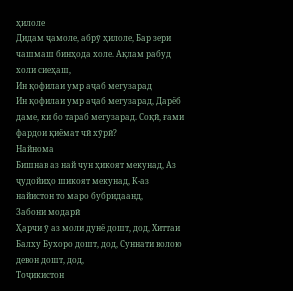ҳилоле
Дидам ҷамоле, абрӯ ҳилоле, Бар зери чашмаш бинҳода холе. Ақлам рабуд холи сиеҳаш,
Ин қофилаи умр аҷаб мегузарад
Ин қофилаи умр аҷаб мегузарад, Дарёб даме, ки бо тараб мегузарад. Соқӣ, ғами фардои қиёмат чӣ хӯрӣ?
Найнома
Бишнав аз най чун ҳикоят мекунад, Аз ҷудойиҳо шикоят мекунад, К-аз найистон то маро бубридаанд,
Забони модарӣ
Ҳарчи ӯ аз моли дунё дошт, дод, Хиттаи Балху Бухоро дошт, дод, Суннати волою девон дошт, дод,
Тоҷикистон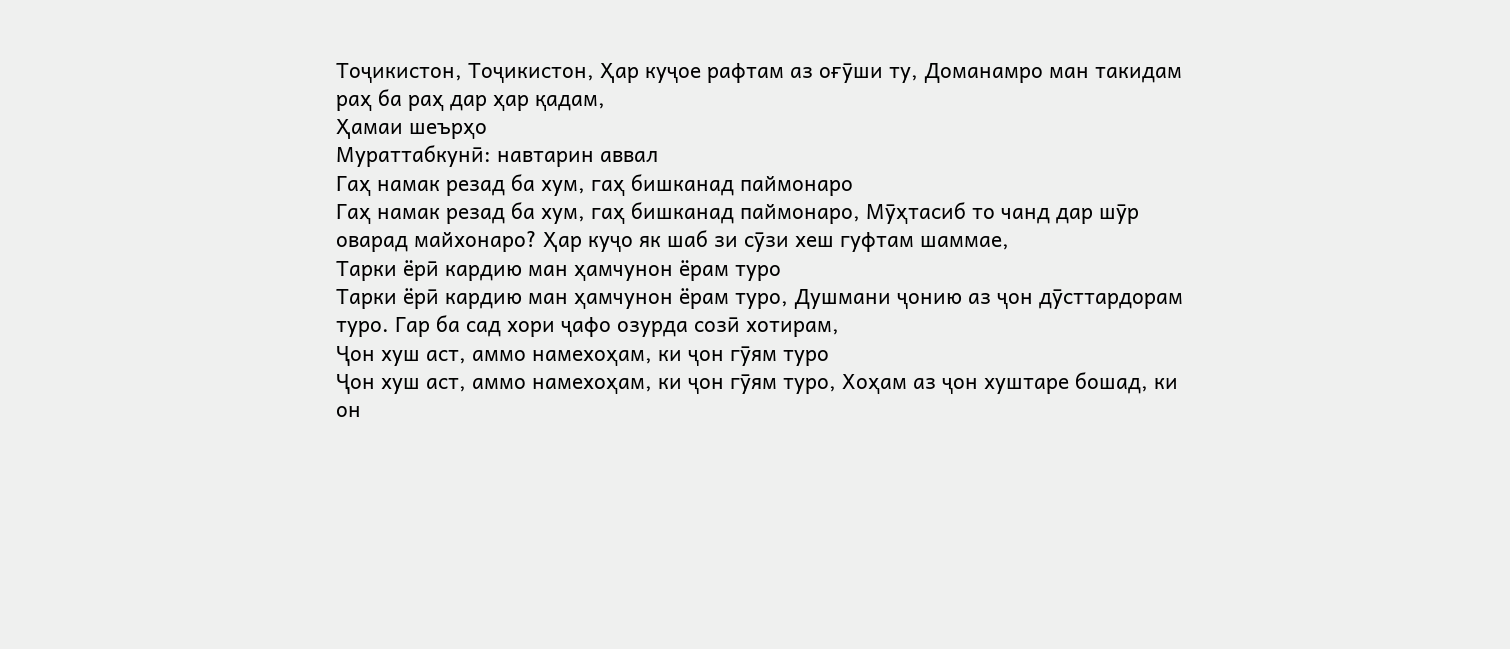Тоҷикистон, Тоҷикистон, Ҳар куҷое рафтам аз оғӯши ту, Доманамро ман такидам раҳ ба раҳ дар ҳар қадам,
Ҳамаи шеърҳо
Мураттабкунӣ: навтарин аввал
Гаҳ намак резад ба хум, гаҳ бишканад паймонаро
Гаҳ намак резад ба хум, гаҳ бишканад паймонаро, Мӯҳтасиб то чанд дар шӯр оварад майхонаро? Ҳар куҷо як шаб зи сӯзи хеш гуфтам шаммае,
Тарки ёрӣ кардию ман ҳамчунон ёрам туро
Тарки ёрӣ кардию ман ҳамчунон ёрам туро, Душмани ҷонию аз ҷон дӯсттардорам туро. Гар ба сад хори ҷафо озурда созӣ хотирам,
Ҷон хуш аст, аммо намехоҳам, ки ҷон гӯям туро
Ҷон хуш аст, аммо намехоҳам, ки ҷон гӯям туро, Хоҳам аз ҷон хуштаре бошад, ки он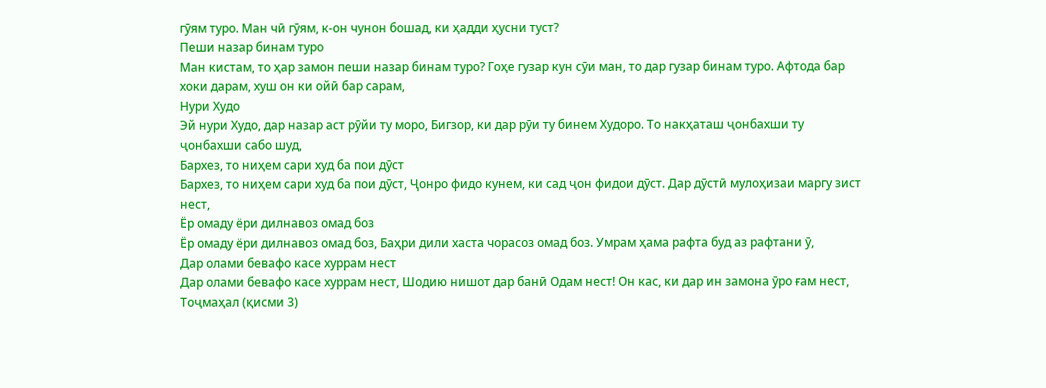гӯям туро. Ман чӣ гӯям, к-он чунон бошад, ки ҳадди ҳусни туст?
Пеши назар бинам туро
Ман кистам, то ҳар замон пеши назар бинам туро? Гоҳе гузар кун сӯи ман, то дар гузар бинам туро. Афтода бар хоки дарам, хуш он ки ойӣ бар сарам,
Нури Худо
Эй нури Худо, дар назар аст рӯйи ту моро, Бигзор, ки дар рӯи ту бинем Худоро. То накҳаташ ҷонбахши ту ҷонбахши сабо шуд,
Бархез, то ниҳем сари худ ба пои дӯст
Бархез, то ниҳем сари худ ба пои дӯст, Ҷонро фидо кунем, ки сад ҷон фидои дӯст. Дар дӯстӣ мулоҳизаи маргу зист нест,
Ёр омаду ёри дилнавоз омад боз
Ёр омаду ёри дилнавоз омад боз, Баҳри дили хаста чорасоз омад боз. Умрам ҳама рафта буд аз рафтани ӯ,
Дар олами бевафо касе хуррам нест
Дар олами бевафо касе хуррам нест, Шодию нишот дар банӣ Одам нест! Он кас, ки дар ин замона ӯро ғам нест,
Тоҷмаҳал (қисми 3)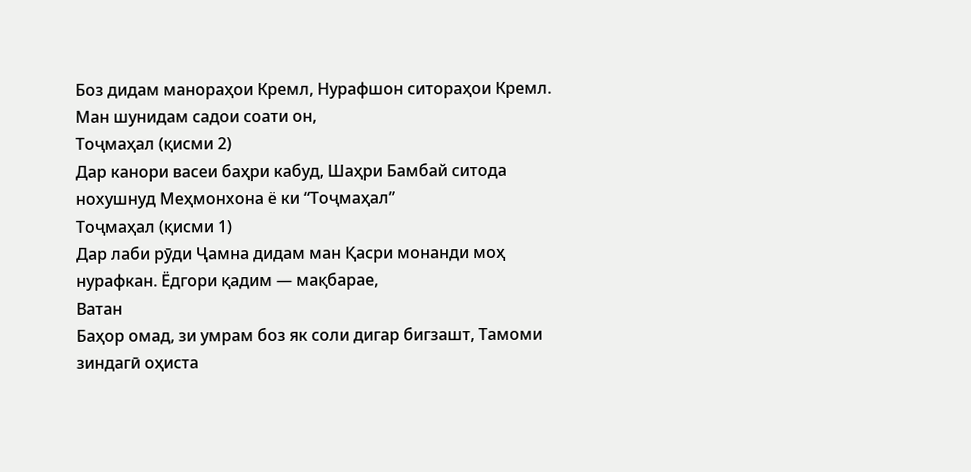Боз дидам манораҳои Кремл, Нурафшон ситораҳои Кремл. Ман шунидам садои соати он,
Тоҷмаҳал (қисми 2)
Дар канори васеи баҳри кабуд, Шаҳри Бамбай ситода нохушнуд Меҳмонхона ё ки “Тоҷмаҳал”
Тоҷмаҳал (қисми 1)
Дар лаби рӯди Ҷамна дидам ман Қасри монанди моҳ нурафкан. Ёдгори қадим — мақбарае,
Ватан
Баҳор омад, зи умрам боз як соли дигар бигзашт, Тамоми зиндагӣ оҳиста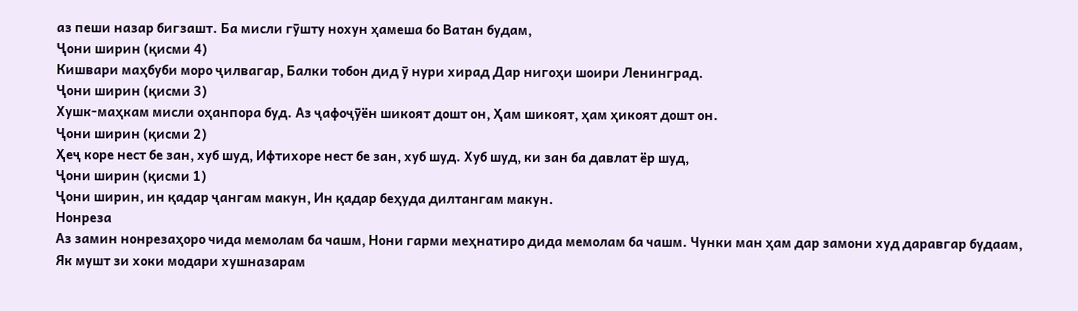аз пеши назар бигзашт. Ба мисли гӯшту нохун ҳамеша бо Ватан будам,
Ҷони ширин (қисми 4)
Кишвари маҳбуби моро ҷилвагар, Балки тобон дид ӯ нури хирад Дар нигоҳи шоири Ленинград.
Ҷони ширин (қисми 3)
Хушк-маҳкам мисли оҳанпора буд. Аз ҷафоҷӯён шикоят дошт он, Ҳам шикоят, ҳам ҳикоят дошт он.
Ҷони ширин (қисми 2)
Ҳеҷ коре нест бе зан, хуб шуд, Ифтихоре нест бе зан, хуб шуд. Хуб шуд, ки зан ба давлат ёр шуд,
Ҷони ширин (қисми 1)
Ҷони ширин, ин қадар ҷангам макун, Ин қадар беҳуда дилтангам макун.
Нонреза
Аз замин нонрезаҳоро чида мемолам ба чашм, Нони гарми меҳнатиро дида мемолам ба чашм. Чунки ман ҳам дар замони худ даравгар будаам,
Як мушт зи хоки модари хушназарам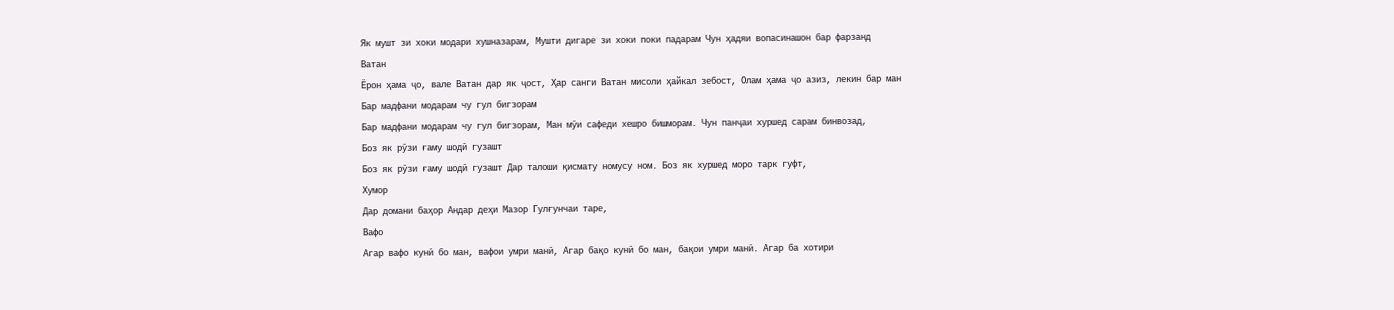Як мушт зи хоки модари хушназарам, Мушти дигаре зи хоки поки падарам Чун ҳадяи вопасинашон бар фарзанд
Ватан
Ёрон ҳама ҷо, вале Ватан дар як ҷост, Ҳар санги Ватан мисоли ҳайкал зебост, Олам ҳама ҷо азиз, лекин бар ман
Бар мадфани модарам чу гул бигзорам
Бар мадфани модарам чу гул бигзорам, Ман мӯи сафеди хешро бишморам. Чун панҷаи хуршед сарам бинвозад,
Боз як рӯзи ғаму шодӣ гузашт
Боз як рӯзи ғаму шодӣ гузашт Дар талоши қисмату номусу ном. Боз як хуршед моро тарк гуфт,
Хумор
Дар домани баҳор Андар деҳи Мазор Гулғунчаи таре,
Вафо
Агар вафо кунӣ бо ман, вафои умри манӣ, Агар бақо кунӣ бо ман, бақои умри манӣ. Агар ба хотири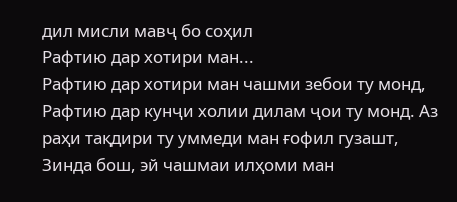дил мисли мавҷ бо соҳил
Рафтию дар хотири ман...
Рафтию дар хотири ман чашми зебои ту монд, Рафтию дар кунҷи холии дилам ҷои ту монд. Аз раҳи тақдири ту уммеди ман ғофил гузашт,
Зинда бош, эй чашмаи илҳоми ман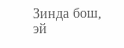Зинда бош, эй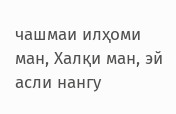чашмаи илҳоми ман, Халқи ман, эй асли нангу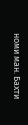номи ман. Бахти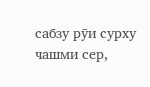сабзу рӯи сурху чашми сер,